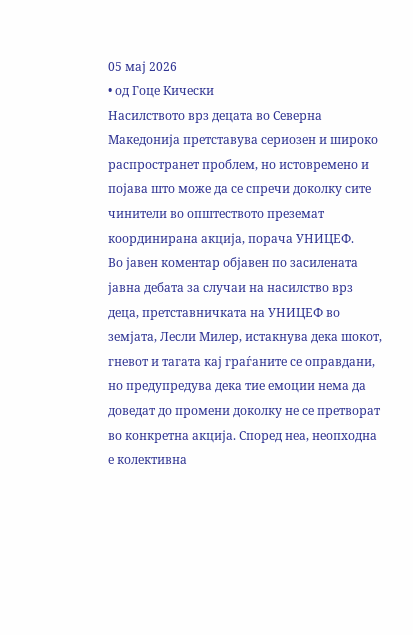05 мај 2026
• од Гоце Кически
Насилството врз децата во Северна Македонија претставува сериозен и широко распространет проблем, но истовремено и појава што може да се спречи доколку сите чинители во општеството преземат координирана акција, порача УНИЦЕФ.
Во јавен коментар објавен по засилената јавна дебата за случаи на насилство врз деца, претставничката на УНИЦЕФ во земјата, Лесли Милер, истакнува дека шокот, гневот и тагата кај граѓаните се оправдани, но предупредува дека тие емоции нема да доведат до промени доколку не се претворат во конкретна акција. Според неа, неопходна е колективна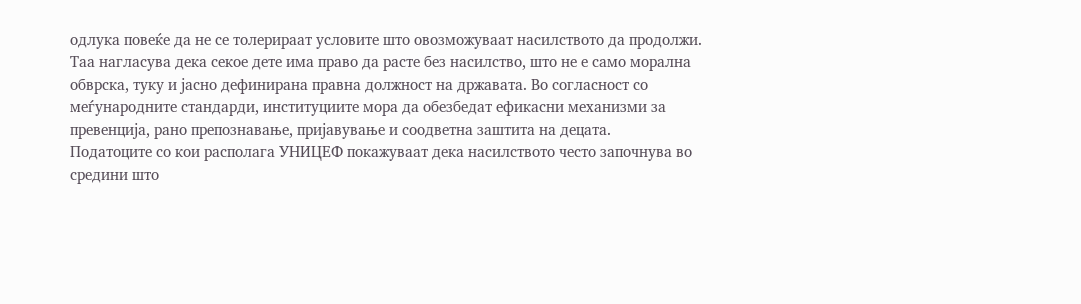одлука повеќе да не се толерираат условите што овозможуваат насилството да продолжи.
Таа нагласува дека секое дете има право да расте без насилство, што не е само морална обврска, туку и јасно дефинирана правна должност на државата. Во согласност со меѓународните стандарди, институциите мора да обезбедат ефикасни механизми за превенција, рано препознавање, пријавување и соодветна заштита на децата.
Податоците со кои располага УНИЦЕФ покажуваат дека насилството често започнува во средини што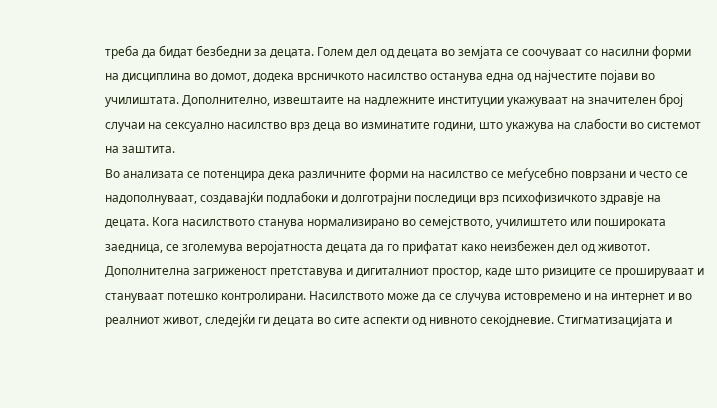треба да бидат безбедни за децата. Голем дел од децата во земјата се соочуваат со насилни форми на дисциплина во домот, додека врсничкото насилство останува една од најчестите појави во училиштата. Дополнително, извештаите на надлежните институции укажуваат на значителен број случаи на сексуално насилство врз деца во изминатите години, што укажува на слабости во системот на заштита.
Во анализата се потенцира дека различните форми на насилство се меѓусебно поврзани и често се надополнуваат, создавајќи подлабоки и долготрајни последици врз психофизичкото здравје на децата. Кога насилството станува нормализирано во семејството, училиштето или пошироката заедница, се зголемува веројатноста децата да го прифатат како неизбежен дел од животот.
Дополнителна загриженост претставува и дигиталниот простор, каде што ризиците се прошируваат и стануваат потешко контролирани. Насилството може да се случува истовремено и на интернет и во реалниот живот, следејќи ги децата во сите аспекти од нивното секојдневие. Стигматизацијата и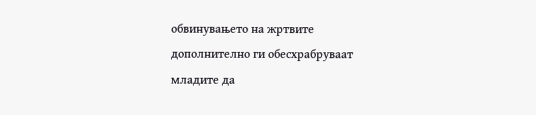обвинувањето на жртвите дополнително ги обесхрабруваат младите да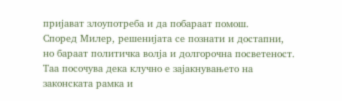пријават злоупотреба и да побараат помош.
Според Милер, решенијата се познати и достапни, но бараат политичка волја и долгорочна посветеност. Таа посочува дека клучно е зајакнувањето на законската рамка и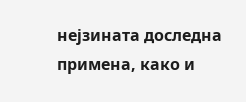нејзината доследна примена, како и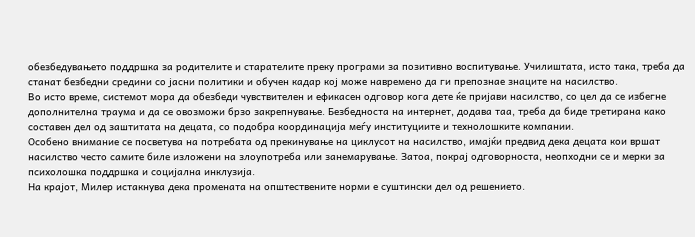обезбедувањето поддршка за родителите и старателите преку програми за позитивно воспитување. Училиштата, исто така, треба да станат безбедни средини со јасни политики и обучен кадар кој може навремено да ги препознае знаците на насилство.
Во исто време, системот мора да обезбеди чувствителен и ефикасен одговор кога дете ќе пријави насилство, со цел да се избегне дополнителна траума и да се овозможи брзо закрепнување. Безбедноста на интернет, додава таа, треба да биде третирана како составен дел од заштитата на децата, со подобра координација меѓу институциите и технолошките компании.
Особено внимание се посветува на потребата од прекинување на циклусот на насилство, имајќи предвид дека децата кои вршат насилство често самите биле изложени на злоупотреба или занемарување. Затоа, покрај одговорноста, неопходни се и мерки за психолошка поддршка и социјална инклузија.
На крајот, Милер истакнува дека промената на општествените норми е суштински дел од решението.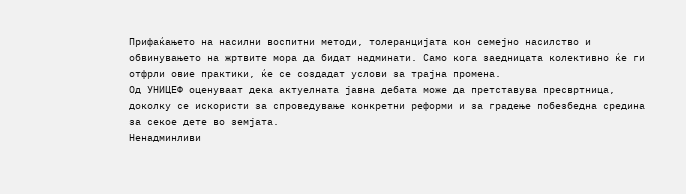Прифаќањето на насилни воспитни методи, толеранцијата кон семејно насилство и обвинувањето на жртвите мора да бидат надминати. Само кога заедницата колективно ќе ги отфрли овие практики, ќе се создадат услови за трајна промена.
Од УНИЦЕФ оценуваат дека актуелната јавна дебата може да претставува пресвртница, доколку се искористи за спроведување конкретни реформи и за градење побезбедна средина за секое дете во земјата.
Ненадминливи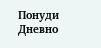Понуди Дневно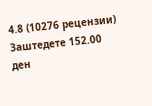4.8 (10276 рецензии)
Заштедете 152.00 ден